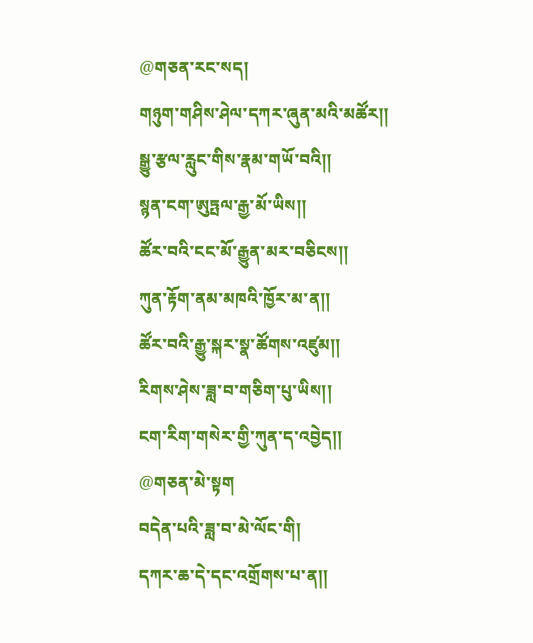@གཅན་རང་སད།
གཉུག་གཤིས་ཤེལ་དཀར་ཞུན་མའི་མཚོར།།
སྒྱུ་རྩལ་རླུང་གིས་རྣམ་གཡོ་བའི།།
སྙན་ངག་ཨུཏྤལ་རྒྱ་མོ་ཡིས།།
ཚོར་བའི་ངང་མོ་རྒྱུན་མར་བཅིངས།།
ཀུན་རྟོག་ནམ་མཁའི་ཁྱོར་མ་ན།།
ཚོར་བའི་རྒྱུ་སྐར་སྣ་ཚོགས་འཛུམ།།
རིགས་ཤེས་ཟླ་བ་གཅིག་པུ་ཡིས།།
ངག་རིག་གསེར་གྱི་ཀུན་ད་འབྱེད།།
@གཅན་མེ་སྟག
བདེན་པའི་ཟླ་བ་མེ་ལོང་གི།
དཀར་ཆ་དེ་དང་འགྲོགས་པ་ན།།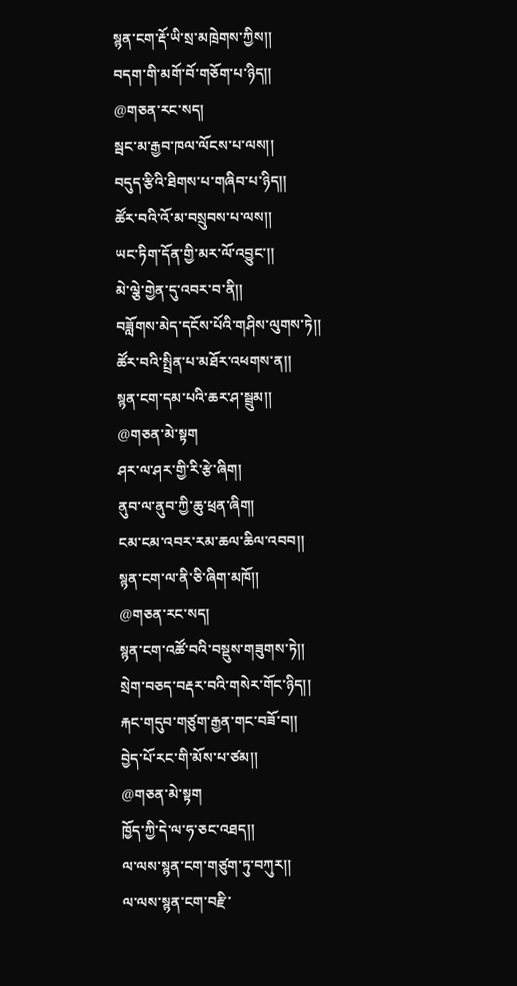སྙན་ངག་རྡོ་ཡི་སྲ་མཁྲེགས་ཀྱིས།།
བདག་གི་མགོ་བོ་གཅོག་པ་ཉིད།།
@གཅན་རང་སད།
སྦང་མ་རྒྱབ་ཁལ་ལོངས་པ་ལས།།
བདུད་རྩིའི་ཐིགས་པ་གཞིབ་པ་ཉིད།།
ཚོར་བའི་འོ་མ་བསྲུབས་པ་ལས།།
ཡང་ཏིག་དོན་གྱི་མར་ལོ་འབྱུང་།།
མེ་ལྕེ་གྱེན་དུ་འབར་བ་ནི།།
བཟློགས་མེད་དངོས་པོའི་གཤིས་ལུགས་ཏེ།།
ཚོར་བའི་སྤྲིན་པ་མཐོར་འཕགས་ན།།
སྙན་ངག་དམ་པའི་ཆར་ཤ་སྦྲུམ།།
@གཅན་མེ་སྟག
ཤར་ལ་ཤར་གྱི་རི་རྩེ་ཞིག།
ནུབ་ལ་ནུབ་ཀྱི་ཆུ་ཕྲན་ཞིག།
ངམ་ངམ་འབར་རམ་ཆལ་ཆིལ་འབབ།།
སྙན་ངག་ལ་ནི་ཅི་ཞིག་མཁོ།།
@གཅན་རང་སད།
སྙན་ངག་འཚོ་བའི་བསྡུས་གཟུགས་ཏེ།།
སྲེག་བཅད་བརྡར་བའི་གསེར་གོང་ཉིད།།
རྐང་གདུབ་གཙུག་རྒྱན་གང་བཟོ་བ།།
བྱེད་པོ་རང་གི་མོས་པ་ཙམ།།
@གཅན་མེ་སྟག
ཁྱོད་ཀྱི་དེ་ལ་ཧ་ཅང་འཐད།།
ལ་ལས་སྙན་ངག་གཙུག་ཏུ་བཀུར།།
ལ་ལས་སྙན་ངག་བརྫི་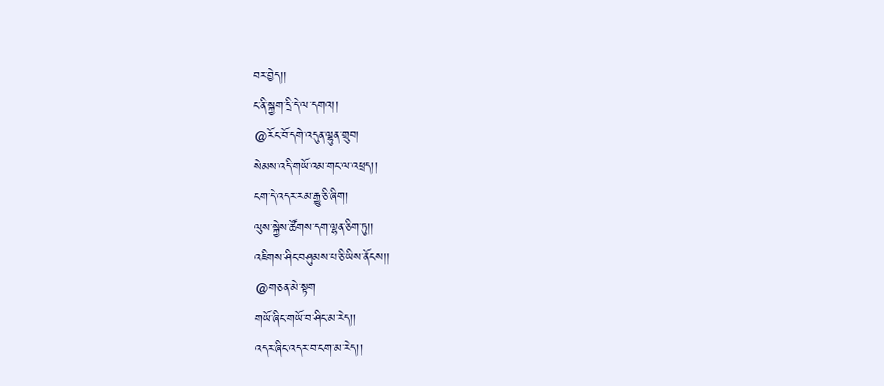བར་བྱེད།།
ང་ནི་སྐྱག་དྲི་དེ་ལ་དགའ།།
@རོང་བོ་དགེ་འདུན་ལྷུན་གྲུབ།
སེམས་འདི་གཡོ་འམ་གང་ལ་འཕྲད།།
ངག་དེ་འདར་རམ་རྒྱུ་ཅི་ཞིག།
ལུས་སྐྱེས་ཚོགས་དག་ལྷན་ཅིག་ཏུ།།
འཇིགས་ཤིང་བཤུམས་པ་ཅི་ཡིས་ནོངས།།
@གཅན་མེ་སྟག
གཡོ་ཞིང་གཡོ་བ་ཤིང་མ་རེད།།
འདར་ཞིང་འདར་བ་ངག་མ་རེད།།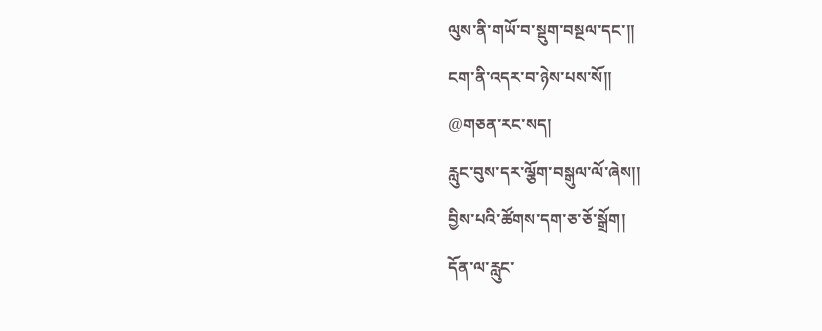ལུས་ནི་གཡོ་བ་སྡུག་བསྔལ་དང་།།
ངག་ནི་འདར་བ་ཉེས་པས་སོ།།
@གཅན་རང་སད།
རླུང་བུས་དར་ལྕོག་བསྒུལ་ལོ་ཞེས།།
བྱིས་པའི་ཚོགས་དག་ཅ་ཅོ་སྒྲོག།
དོན་ལ་རླུང་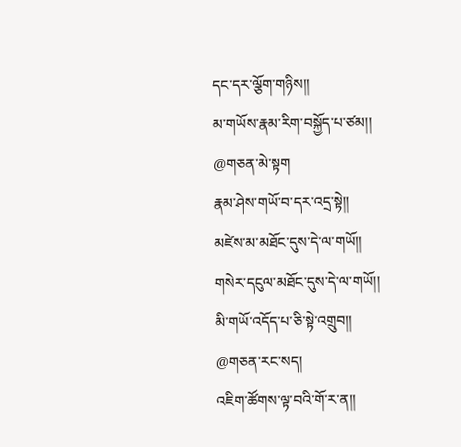དང་དར་ལྕོག་གཉིས།།
མ་གཡོས་རྣམ་རིག་བསྐྱོད་པ་ཙམ།།
@གཅན་མེ་སྟག
རྣམ་ཤེས་གཡོ་བ་དར་འདྲ་སྟེ།།
མཛེས་མ་མཐོང་དུས་དེ་ལ་གཡོ།།
གསེར་དངུལ་མཐོང་དུས་དེ་ལ་གཡོ།།
མི་གཡོ་འདོད་པ་ཅི་སྟེ་འགྲུབ།།
@གཅན་རང་སད།
འཇིག་ཚོགས་ལྟ་བའི་གོ་ར་ན།།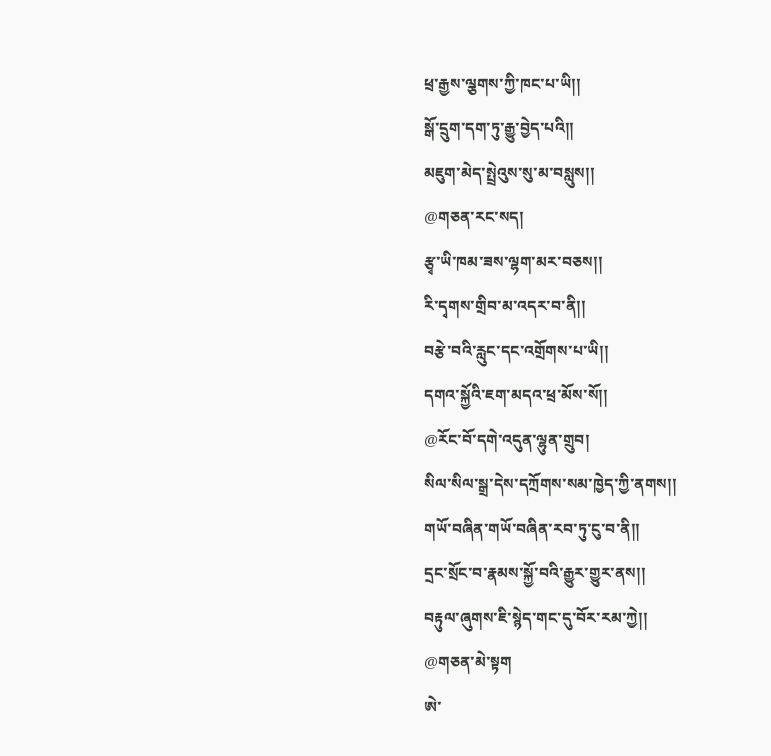ཕྲ་རྒྱས་ལྕགས་ཀྱི་ཁང་པ་ཡི།།
སྒོ་དྲུག་དག་ཏུ་རྒྱུ་བྱེད་པའི།།
མཇུག་མེད་སྤྲེའུས་སུ་མ་བསླུས།།
@གཅན་རང་སད།
རྩྭ་ཡི་ཁམ་ཟས་ལྷག་མར་བཅས།།
རི་དྭགས་གྲིབ་མ་འདར་བ་ནི།།
བརྩེ་བའི་རླུང་དང་འགྲོགས་པ་ཡི།།
དགའ་སྐྱོའི་ཇག་མདའ་ཕྲ་མོས་སོ།།
@རོང་བོ་དགེ་འདུན་ལྷུན་གྲུབ།
སིལ་སིལ་སྒྲ་དེས་དཀྲོགས་སམ་ཁྱེད་ཀྱི་ནགས།།
གཡོ་བཞིན་གཡོ་བཞིན་རབ་ཏུ་ངུ་བ་ནི།།
དྲང་སྲོང་བ་རྣམས་སྐྱོ་བའི་རྒྱུར་གྱུར་ནས།།
བརྟུལ་ཞུགས་ཇི་སྙེད་གང་དུ་བོར་རམ་ཀྱེ།།
@གཅན་མེ་སྟག
ཨེ་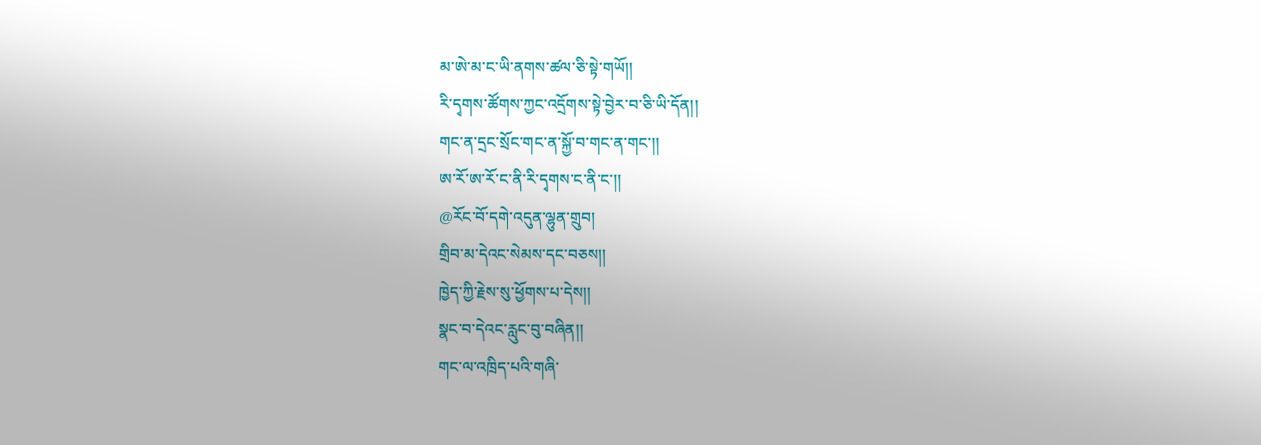མ་ཨེ་མ་ང་ཡི་ནགས་ཚལ་ཅི་སྟེ་གཡོ།།
རི་དྭགས་ཚོགས་ཀྱང་འདྲོགས་སྟེ་བྱེར་བ་ཅི་ཡི་དོན།།
གང་ན་དྲང་སྲོང་གང་ན་སྐྱོ་བ་གང་ན་གང་།།
ཨ་རོ་ཨ་རོ་ང་ནི་རི་དྭགས་ང་ནི་ང་།།
@རོང་བོ་དགེ་འདུན་ལྷུན་གྲུབ།
གྲིབ་མ་དེའང་སེམས་དང་བཅས།།
ཁྱེད་ཀྱི་རྗེས་སུ་ཕྱོགས་པ་དེས།།
སྣང་བ་དེའང་རླུང་བུ་བཞིན།།
གང་ལ་འཁྲིད་པའི་གཞི་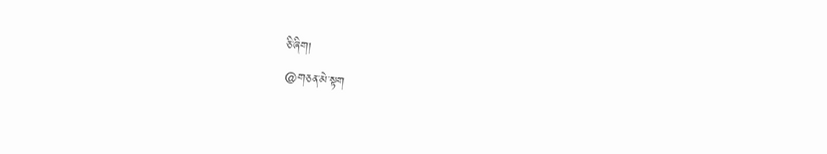ཅི་ཞིག།
@གཅན་མེ་སྟག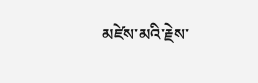མཛེས་མའི་རྗེས་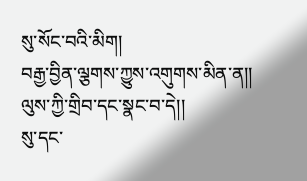སུ་སོང་བའི་མིག།
བརྒྱ་བྱིན་ལྕགས་ཀྱུས་འགུགས་མིན་ན།།
ལུས་ཀྱི་གྲིབ་དང་སྣང་བ་དེ།།
སུ་དང་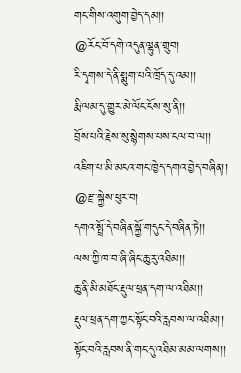གང་གིས་འགུག་བྱེད་དམ།།
@རོང་བོ་དགེ་འདུན་ལྷུན་གྲུབ།
རི་དྭགས་དེ་ནི་སྨུག་པའི་ཁྲོད་དུ་འམ།།
རྨི་ལམ་དུ་གྱུར་མེ་ལོང་ངོས་སུ་ནི།།
བྲོས་པའི་རྗེས་སུ་སྙེགས་པས་ངལ་བ་ལ།།
འཇིག་པ་མི་མངའ་གང་ཁྱེད་དགའ་བྱེད་བཞིན།།
@རྫ་སྐྱེས་ཕུར་བ།
དགའ་སྤྲོ་དེ་བཞིན་སྐྱོ་གདུང་དེ་བཞིན་ཏེ།།
ལས་ཀྱི་ཁ་བ་ཞི་ཞིང་ཆུ་རུ་འཐིམ།།
ཆུ་ནི་མི་མཐོང་རྡུལ་ཕྲན་དག་ལ་འཐིམ།།
རྡུལ་ཕྲན་དག་ཀྱང་སྟོང་བའི་རླབས་ལ་འཐིམ།།
སྟོང་བའི་རླབས་ནི་གང་དུ་འཐིམ་མམ་ལགས།།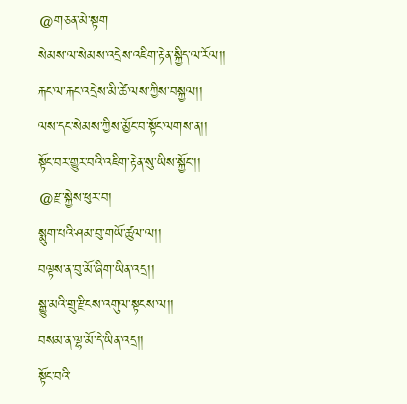@གཅན་མེ་སྟག
སེམས་ལ་སེམས་འདྲེས་འཇིག་རྟེན་སྐྱིད་ལ་རོལ།།
རྐང་ལ་རྐང་འདྲེས་མི་ཚེ་ལས་ཀྱིས་བསྐྱལ།།
ལས་དང་སེམས་ཀྱིས་མྱོང་བ་སྟོང་ལགས་ན།།
སྟོང་བར་གྱུར་བའི་འཇིག་རྟེན་སུ་ཡིས་སྐྱོང་།།
@རྫ་སྐྱེས་ཕུར་བ།
སྨུག་པའི་ཤམ་བུ་གཡོ་ཚུལ་ལ།།
བལྟས་ན་བུ་མོ་ཞིག་ཡིན་འདྲ།།
སྒྱུ་མའི་གྲུ་རྫིངས་འགུལ་སྟངས་ལ།།
བསམ་ན་ལྷ་མོ་དེ་ཡིན་འདྲ།།
སྟོང་བའི་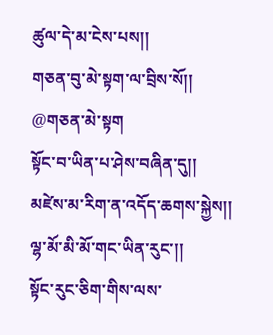ཚུལ་དེ་མ་ངེས་པས།།
གཅན་བུ་མེ་སྟག་ལ་བྲིས་སོ།།
@གཅན་མེ་སྟག
སྟོང་བ་ཡིན་པ་ཤེས་བཞིན་དུ།།
མཛེས་མ་རིག་ན་འདོད་ཆགས་སྐྱེས།།
ལྷ་མོ་མི་མོ་གང་ཡིན་རུང་།།
སྟོང་རུང་ཅིག་གིས་ལས་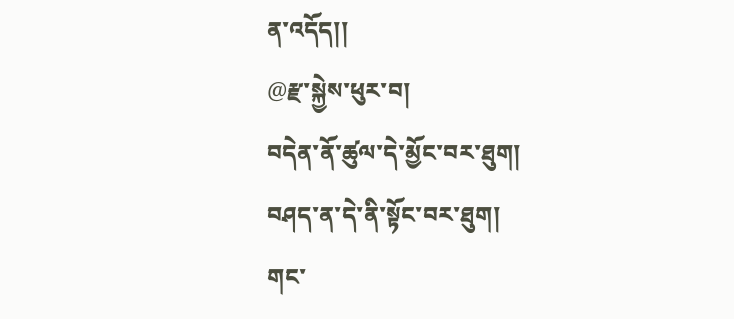ན་འདོད།།
@རྫ་སྐྱེས་ཕུར་བ།
བདེན་ནོ་ཚུལ་དེ་མྱོང་བར་ཐུག།
བཤད་ན་དེ་ནི་སྟོང་བར་ཐུག།
གང་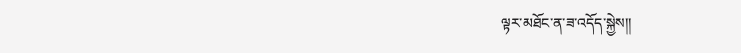ལྟར་མཐོང་ན་ཟ་འདོད་སྐྱེས།།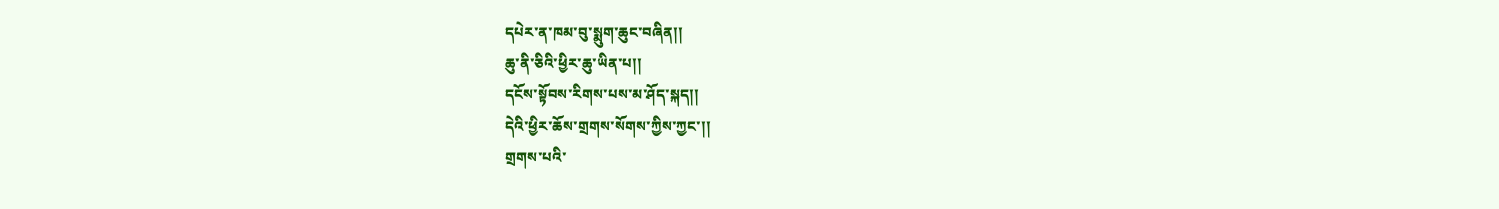དཔེར་ན་ཁམ་བུ་སྨུག་ཆུང་བཞིན།།
ཆུ་ནི་ཅིའི་ཕྱིར་ཆུ་ཡིན་པ།།
དངོས་སྟོབས་རིགས་པས་མ་ཤོད་སྐད།།
དེའི་ཕྱིར་ཆོས་གྲགས་སོགས་ཀྱིས་ཀྱང་།།
གྲགས་པའི་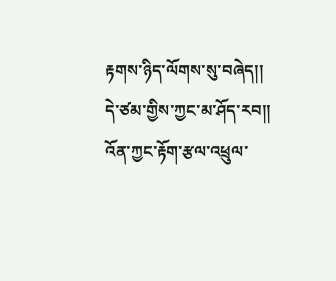རྟགས་ཉིད་ལོགས་སུ་བཞེད།།
དེ་ཙམ་གྱིས་ཀྱང་མ་ཤོད་རབ།།
འོན་ཀྱང་རྟོག་རྩལ་འཕྲུལ་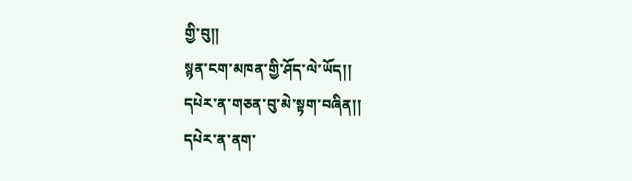གྱི་བུ།།
སྙན་ངག་མཁན་གྱི་ཤོད་ལེ་ཡོད།།
དཔེར་ན་གཅན་བུ་མེ་སྟག་བཞིན།།
དཔེར་ན་ནག་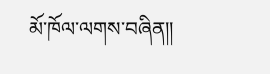མོ་ཁོལ་ལགས་བཞིན།།